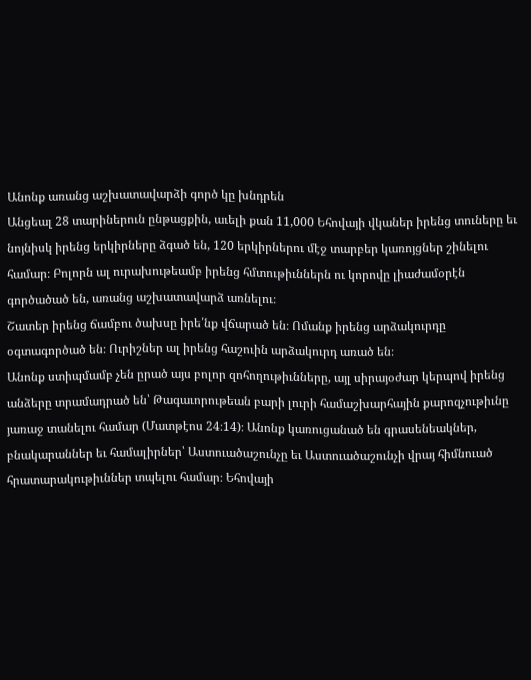Անոնք առանց աշխատավարձի գործ կը խնդրեն
Անցեալ 28 տարիներուն ընթացքին, աւելի քան 11,000 Եհովայի վկաներ իրենց տուները եւ նոյնիսկ իրենց երկիրները ձգած են, 120 երկիրներու մէջ տարբեր կառոյցներ շինելու համար։ Բոլորն ալ ուրախութեամբ իրենց հմտութիւններն ու կորովը լիաժամօրէն գործածած են, առանց աշխատավարձ առնելու։
Շատեր իրենց ճամբու ծախսը իրե՛նք վճարած են։ Ոմանք իրենց արձակուրդը օգտագործած են։ Ուրիշներ ալ իրենց հաշուին արձակուրդ առած են։
Անոնք ստիպմամբ չեն ըրած այս բոլոր զոհողութիւնները, այլ սիրայօժար կերպով իրենց անձերը տրամադրած են՝ Թագաւորութեան բարի լուրի համաշխարհային քարոզչութիւնը յառաջ տանելու համար (Մատթէոս 24։14)։ Անոնք կառուցանած են գրասենեակներ, բնակարաններ եւ համալիրներ՝ Աստուածաշունչը եւ Աստուածաշունչի վրայ հիմնուած հրատարակութիւններ տպելու համար։ Եհովայի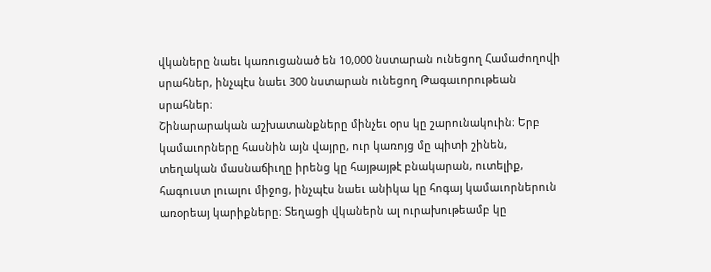վկաները նաեւ կառուցանած են 10,000 նստարան ունեցող Համաժողովի սրահներ, ինչպէս նաեւ 300 նստարան ունեցող Թագաւորութեան սրահներ։
Շինարարական աշխատանքները մինչեւ օրս կը շարունակուին։ Երբ կամաւորները հասնին այն վայրը, ուր կառոյց մը պիտի շինեն, տեղական մասնաճիւղը իրենց կը հայթայթէ բնակարան, ուտելիք, հագուստ լուալու միջոց, ինչպէս նաեւ անիկա կը հոգայ կամաւորներուն առօրեայ կարիքները։ Տեղացի վկաներն ալ ուրախութեամբ կը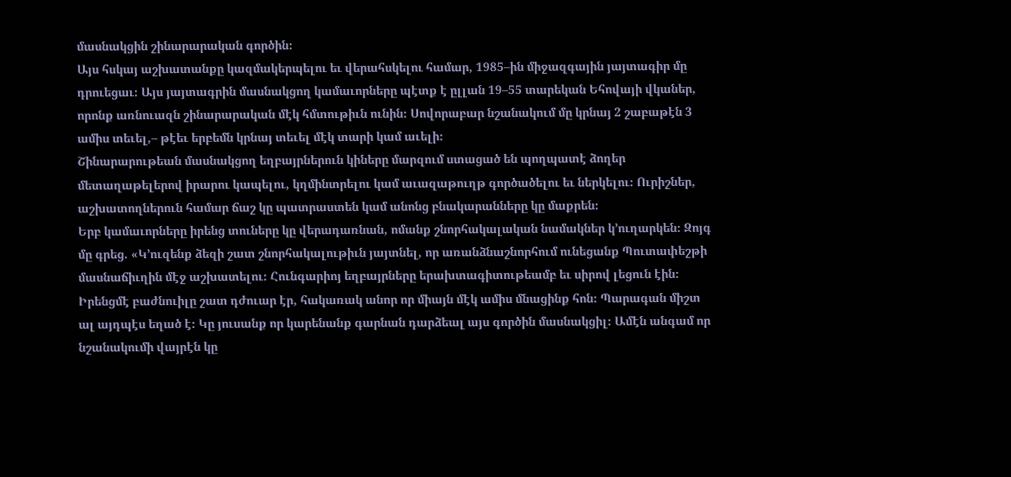մասնակցին շինարարական գործին։
Այս հսկայ աշխատանքը կազմակերպելու եւ վերահսկելու համար, 1985–ին միջազգային յայտագիր մը դրուեցաւ։ Այս յայտագրին մասնակցող կամաւորները պէտք է ըլլան 19–55 տարեկան Եհովայի վկաներ, որոնք առնուազն շինարարական մէկ հմտութիւն ունին։ Սովորաբար նշանակում մը կրնայ 2 շաբաթէն 3 ամիս տեւել,– թէեւ երբեմն կրնայ տեւել մէկ տարի կամ աւելի։
Շինարարութեան մասնակցող եղբայրներուն կիները մարզում ստացած են պողպատէ ձողեր մետաղաթելերով իրարու կապելու, կղմինտրելու կամ աւազաթուղթ գործածելու եւ ներկելու։ Ուրիշներ, աշխատողներուն համար ճաշ կը պատրաստեն կամ անոնց բնակարանները կը մաքրեն։
Երբ կամաւորները իրենց տուները կը վերադառնան, ոմանք շնորհակալական նամակներ կ’ուղարկեն։ Զոյգ մը գրեց. «Կ’ուզենք ձեզի շատ շնորհակալութիւն յայտնել, որ առանձնաշնորհում ունեցանք Պուտափեշթի մասնաճիւղին մէջ աշխատելու։ Հունգարիոյ եղբայրները երախտագիտութեամբ եւ սիրով լեցուն էին։ Իրենցմէ բաժնուիլը շատ դժուար էր, հակառակ անոր որ միայն մէկ ամիս մնացինք հոն։ Պարագան միշտ ալ այդպէս եղած է։ Կը յուսանք որ կարենանք գարնան դարձեալ այս գործին մասնակցիլ։ Ամէն անգամ որ նշանակումի վայրէն կը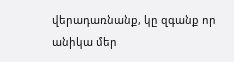վերադառնանք, կը զգանք որ անիկա մեր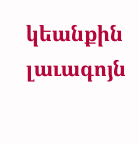կեանքին լաւագոյն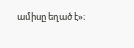ամիսը եղած է»։